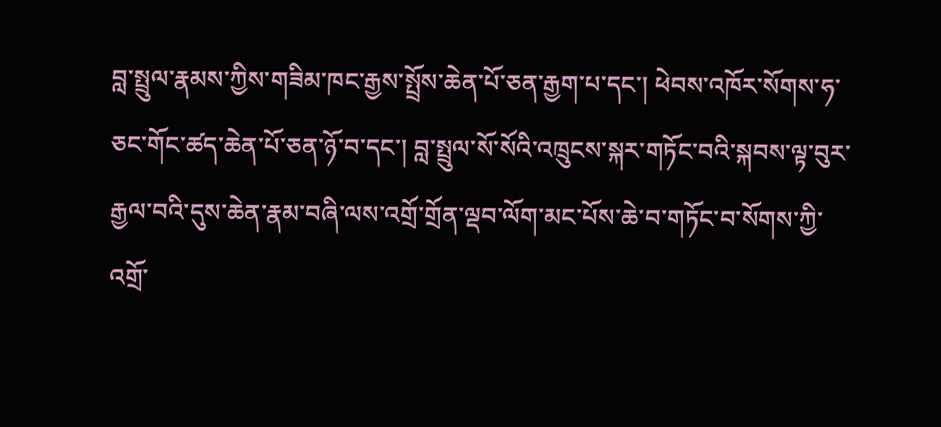བླ་སྤྲུལ་རྣམས་ཀྱིས་གཟིམ་ཁང་རྒྱས་སྤྲོས་ཆེན་པོ་ཅན་རྒྱག་པ་དང་། ཕེབས་འཁོར་སོགས་ཧ་ཅང་གོང་ཚད་ཆེན་པོ་ཅན་ཉོ་བ་དང་། བླ་སྤྲུལ་སོ་སོའི་འཁྲུངས་སྐར་གཏོང་བའི་སྐབས་ལྟ་བུར་རྒྱལ་བའི་དུས་ཆེན་རྣམ་བཞི་ལས་འགྲོ་གྲོན་ལྡབ་ལོག་མང་པོས་ཆེ་བ་གཏོང་བ་སོགས་ཀྱི་འགྲོ་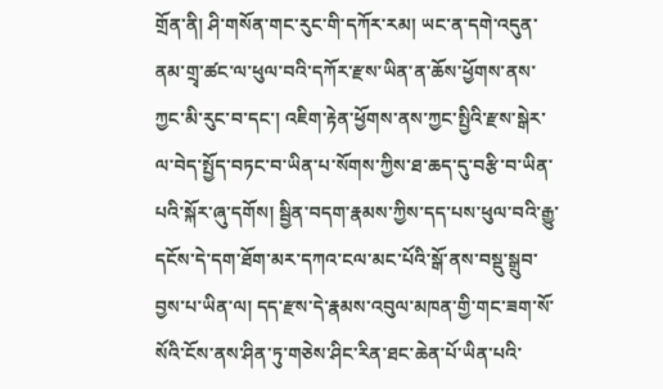གྲོན་ནི། ཤི་གསོན་གང་རུང་གི་དཀོར་རམ། ཡང་ན་དགེ་འདུན་ནམ་གྲྭ་ཚང་ལ་ཕུལ་བའི་དཀོར་རྫས་ཡིན་ན་ཆོས་ཕྱོགས་ནས་ཀྱང་མི་རུང་བ་དང་། འཇིག་རྟེན་ཕྱོགས་ནས་ཀྱང་སྤྱིའི་རྫས་སྒེར་ལ་བེད་སྤྱོད་བཏང་བ་ཡིན་པ་སོགས་ཀྱིས་ཐ་ཆད་དུ་བརྩི་བ་ཡིན་པའི་སྐོར་ཞུ་དགོས། སྦྱིན་བདག་རྣམས་ཀྱིས་དད་པས་ཕུལ་བའི་རྒྱུ་དངོས་དེ་དག་ཐོག་མར་དཀའ་ངལ་མང་པོའི་སྒོ་ནས་བསྡུ་སྒྲུབ་བྱས་པ་ཡིན་ལ། དད་རྫས་དེ་རྣམས་འབུལ་མཁན་གྱི་གང་ཟག་སོ་སོའི་ངོས་ནས་ཤིན་ཏུ་གཅེས་ཤིང་རིན་ཐང་ཆེན་པོ་ཡིན་པའི་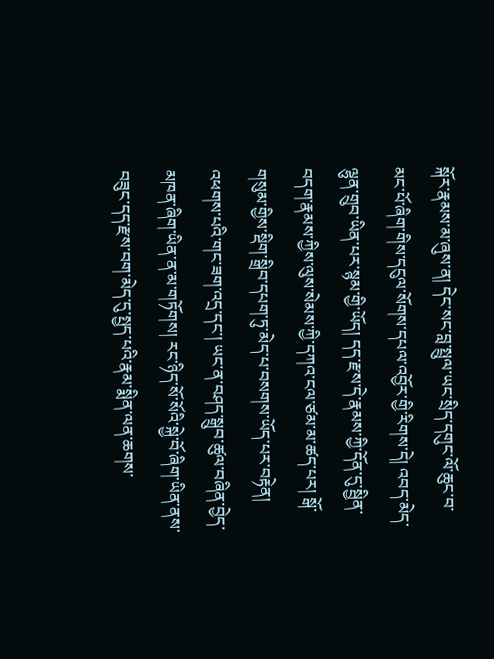སྐོར་རྣམས་མ་ཞུས་ན། དེང་སང་བླ་སྤྲུལ་ཡང་སྲིད་དགུང་ལོ་ཆུང་བ་མང་པོ་ཞིག་གིས་དངུལ་སོགས་དཔལ་འབྱོར་གྱི་རིགས་དེ། འབད་མེད་ལྷུན་གྲུབ་ཡིན་པར་སྙམ་གྱི་ཡོད། དད་རྫས་དེ་རྣམས་ཀྱི་དོན་དུ་སྦྱིན་བདག་རྣམས་ཀྱིས་ལུས་སེམས་ཀྱི་དཀའ་ངལ་ཙམ་མ་ཚད་པར། སྒོ་གསུམ་གྱིས་སྡིག་སྒྲིབ་དཔག་ཏུ་མེད་པ་བསགས་ཡོད་པར་བརྟེན། འཕགས་པའི་གང་ཟག་འདྲ་དང་། ཡང་ན་བཤད་སྒྲུབ་ཚུལ་བཞིན་བྱེད་མཁན་ཞིག་ཡིན་ན་མ་གཏོགས། རང་ཉིད་སོ་སོའི་སྐྱེ་བོ་ཞིག་ཡིན་ནས་བཟུང་དད་རྫས་བག་མེད་དུ་སྤྱད་པའི་རྣམ་སྨིན་ལན་ཆགས་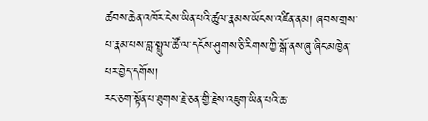ཚབས་ཆེན་འཁོར་ངེས་ཡིན་པའི་ཚུལ་རྣམས་ཡོངས་འཛིན་ནམ། ཞབས་གྲས་པ་རྣམ་པས་བླ་སྤྲུལ་ཚོ་ལ་དངོས་ཤུགས་ཅི་རིགས་ཀྱི་སྒོ་ནས་ཞུ་ཞིང་མཁྱེན་པར་བྱེད་དགོས།
རང་ཅག་སྟོན་པ་ཐུགས་རྗེ་ཅན་གྱི་རྗེས་འཇུག་ཡིན་པའི་ཆ་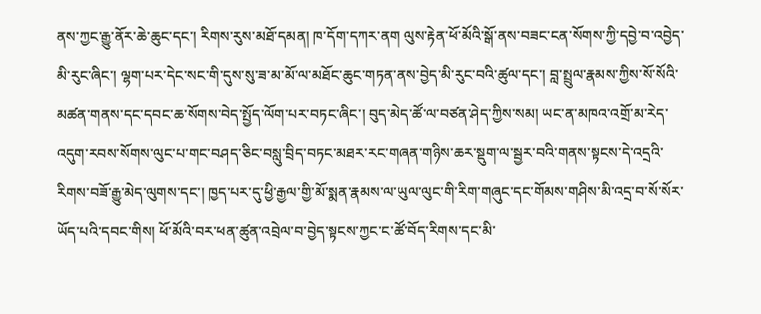ནས་ཀྱང་རྒྱུ་ནོར་ཆེ་ཆུང་དང་། རིགས་རུས་མཐོ་དམན། ཁ་དོག་དཀར་ནག ལུས་རྟེན་ཕོ་མོའི་སྒོ་ནས་བཟང་ངན་སོགས་ཀྱི་དབྱེ་བ་འབྱེད་མི་རུང་ཞིང་། ལྷག་པར་དེང་སང་གི་དུས་སུ་ཟ་མ་མོ་ལ་མཐོང་ཆུང་གཏན་ནས་བྱེད་མི་རུང་བའི་ཚུལ་དང་། བླ་སྤྲུལ་རྣམས་ཀྱིས་སོ་སོའི་མཚན་གནས་དང་དབང་ཆ་སོགས་བེད་སྤྱོད་ལོག་པར་བཏང་ཞིང་། བུད་མེད་ཚོ་ལ་བཙན་ཤེད་ཀྱིས་སམ། ཡང་ན་མཁའ་འགྲོ་མ་རེད་འདུག་རབས་སོགས་ལུང་པ་གང་བཤད་ཅིང་བསླུ་བྲིད་བཏང་མཐར་རང་གཞན་གཉིས་ཆར་སྡུག་ལ་སྦྱར་བའི་གནས་སྟངས་དེ་འདྲའི་རིགས་བཟོ་རྒྱུ་མེད་ལུགས་དང་། ཁྱད་པར་དུ་ཕྱི་རྒྱལ་གྱི་མོ་སྨན་རྣམས་ལ་ཡུལ་ལུང་གི་རིག་གཞུང་དང་གོམས་གཤིས་མི་འདྲ་བ་སོ་སོར་ཡོད་པའི་དབང་གིས། ཕོ་མོའི་བར་ཕན་ཚུན་འབྲེལ་བ་བྱེད་སྟངས་ཀྱང་ང་ཚོ་བོད་རིགས་དང་མི་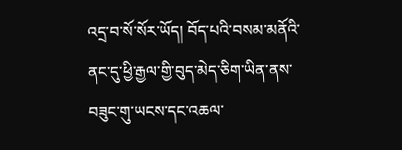འདྲ་བ་སོ་སོར་ཡོད། བོད་པའི་བསམ་མནོའི་ནང་དུ་ཕྱི་རྒྱལ་གྱི་བུད་མེད་ཅིག་ཡིན་ནས་བཟུང་གུ་ཡངས་དང་འཆལ་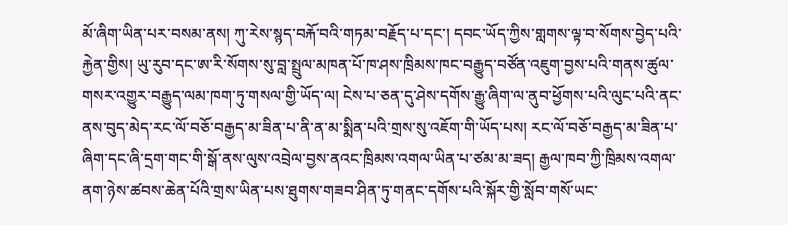མོ་ཞིག་ཡིན་པར་བསམ་ནས། ཀུ་རེས་སྙད་བརྐོ་བའི་གཏམ་བརྗོད་པ་དང་། དབང་ཡོད་ཀྱིས་གླགས་ལྟ་བ་སོགས་བྱེད་པའི་རྐྱེན་གྱིས། ཡུ་རུབ་དང་ཨ་རི་སོགས་སུ་བླ་སྤྲུལ་མཁན་པོ་ཁ་ཤས་ཁྲིམས་ཁང་བརྒྱུད་བཙོན་འཇུག་བྱས་པའི་གནས་ཚུལ་གསར་འགྱུར་བརྒྱུད་ལམ་ཁག་ཏུ་གསལ་གྱི་ཡོད་ལ། ངེས་པ་ཅན་དུ་ཤེས་དགོས་རྒྱུ་ཞིག་ལ་ནུབ་ཕྱོགས་པའི་ལུང་པའི་ནང་ནས་བུད་མེད་རང་ལོ་བཅོ་བརྒྱད་མ་ཟིན་པ་ནི་ན་མ་སྨིན་པའི་གྲས་སུ་འཇོག་གི་ཡོད་པས། རང་ལོ་བཅོ་བརྒྱད་མ་ཟིན་པ་ཞིག་དང་ཞི་དྲག་གང་གི་སྒོ་ནས་ལུས་འབྲེལ་བྱས་ནའང་ཁྲིམས་འགལ་ཡིན་པ་ཙམ་མ་ཟད། རྒྱལ་ཁབ་ཀྱི་ཁྲིམས་འགལ་ནག་ཉེས་ཚབས་ཆེན་པོའི་གྲས་ཡིན་པས་ཐུགས་གཟབ་ཤིན་ཏུ་གནང་དགོས་པའི་སྐོར་གྱི་སློབ་གསོ་ཡང་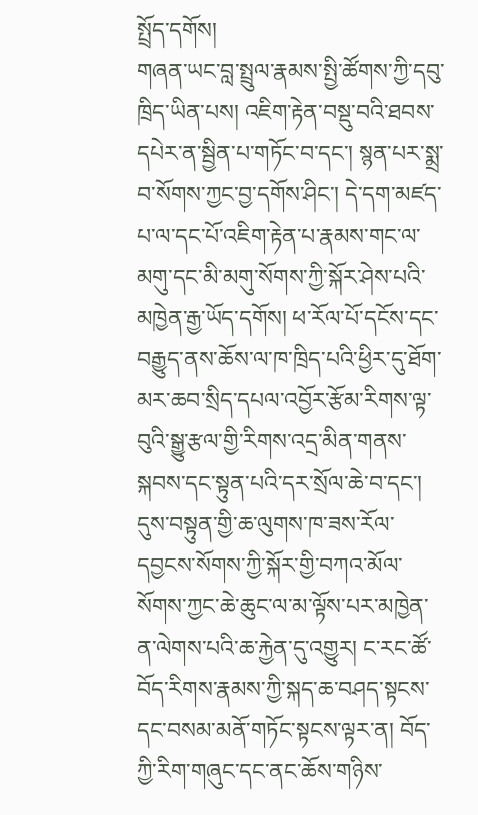སྤྲོད་དགོས།
གཞན་ཡང་བླ་སྤྲུལ་རྣམས་སྤྱི་ཚོགས་ཀྱི་དབུ་ཁྲིད་ཡིན་པས། འཇིག་རྟེན་བསྡུ་བའི་ཐབས་དཔེར་ན་སྦྱིན་པ་གཏོང་བ་དང་། སྙན་པར་སྨྲ་བ་སོགས་ཀྱང་བྱ་དགོས་ཤིང་། དེ་དག་མཛད་པ་ལ་དང་པོ་འཇིག་རྟེན་པ་རྣམས་གང་ལ་མགུ་དང་མི་མགུ་སོགས་ཀྱི་སྐོར་ཤེས་པའི་མཁྱེན་རྒྱ་ཡོད་དགོས། ཕ་རོལ་པོ་དངོས་དང་བརྒྱུད་ནས་ཆོས་ལ་ཁ་ཁྲིད་པའི་ཕྱིར་དུ་ཐོག་མར་ཆབ་སྲིད་དཔལ་འབྱོར་རྩོམ་རིགས་ལྟ་བུའི་སྒྱུ་རྩལ་གྱི་རིགས་འདྲ་མིན་གནས་སྐབས་དང་སྟུན་པའི་དར་སྲོལ་ཆེ་བ་དང་། དུས་བསྟུན་གྱི་ཆ་ལུགས་ཁ་ཟས་རོལ་དབྱངས་སོགས་ཀྱི་སྐོར་གྱི་བཀའ་མོལ་སོགས་ཀྱང་ཆེ་ཆུང་ལ་མ་ལྟོས་པར་མཁྱེན་ན་ལེགས་པའི་ཆ་རྐྱེན་དུ་འགྱུར། ང་རང་ཚོ་བོད་རིགས་རྣམས་ཀྱི་སྐད་ཆ་བཤད་སྟངས་དང་བསམ་མནོ་གཏོང་སྟངས་ལྟར་ན། བོད་ཀྱི་རིག་གཞུང་དང་ནང་ཆོས་གཉིས་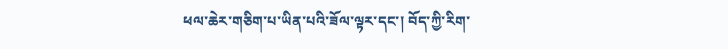ཕལ་ཆེར་གཅིག་པ་ཡིན་པའི་ཟོལ་ལྟར་དང་། བོད་ཀྱི་རིག་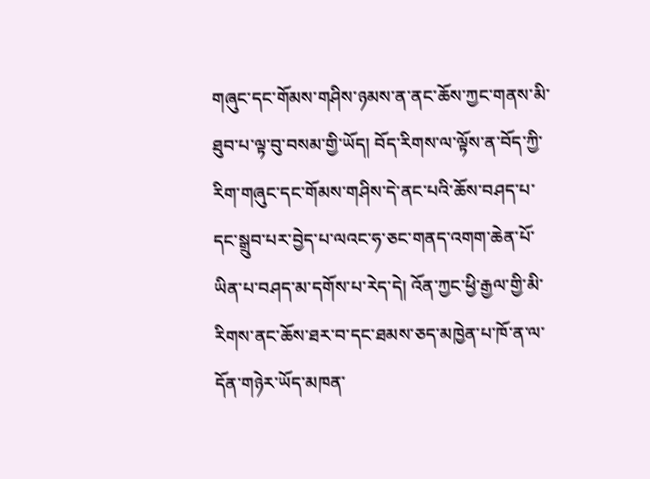གཞུང་དང་གོམས་གཤིས་ཉམས་ན་ནང་ཆོས་ཀྱང་གནས་མི་ཐུབ་པ་ལྟ་བུ་བསམ་གྱི་ཡོད། བོད་རིགས་ལ་ལྟོས་ན་བོད་ཀྱི་རིག་གཞུང་དང་གོམས་གཤིས་དེ་ནང་པའི་ཆོས་བཤད་པ་དང་སྒྲུབ་པར་བྱེད་པ་ལའང་ཧ་ཅང་གནད་འགག་ཆེན་པོ་ཡིན་པ་བཤད་མ་དགོས་པ་རེད་དེ། འོན་ཀྱང་ཕྱི་རྒྱལ་གྱི་མི་རིགས་ནང་ཆོས་ཐར་བ་དང་ཐམས་ཅད་མཁྱེན་པ་ཁོ་ན་ལ་དོན་གཉེར་ཡོད་མཁན་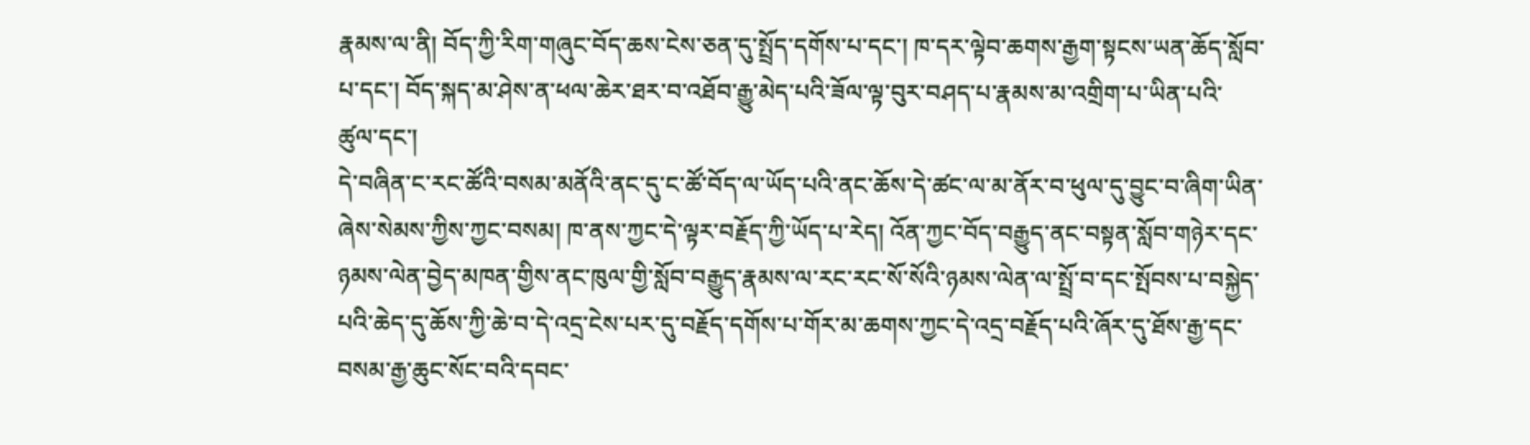རྣམས་ལ་ནི། བོད་ཀྱི་རིག་གཞུང་བོད་ཆས་ངེས་ཅན་དུ་སྤྲོད་དགོས་པ་དང་། ཁ་དར་ལྟེབ་ཆགས་རྒྱག་སྟངས་ཡན་ཆོད་སློབ་པ་དང་། བོད་སྐད་མ་ཤེས་ན་ཕལ་ཆེར་ཐར་བ་འཐོབ་རྒྱུ་མེད་པའི་ཟོལ་ལྟ་བུར་བཤད་པ་རྣམས་མ་འགྲིག་པ་ཡིན་པའི་ཚུལ་དང་།
དེ་བཞིན་ང་རང་ཚོའི་བསམ་མནོའི་ནང་དུ་ང་ཚོ་བོད་ལ་ཡོད་པའི་ནང་ཆོས་དེ་ཚང་ལ་མ་ནོར་བ་ཕུལ་དུ་བྱུང་བ་ཞིག་ཡིན་ཞེས་སེམས་ཀྱིས་ཀྱང་བསམ། ཁ་ནས་ཀྱང་དེ་ལྟར་བརྗོད་ཀྱི་ཡོད་པ་རེད། འོན་ཀྱང་བོད་བརྒྱུད་ནང་བསྟན་སློབ་གཉེར་དང་ཉམས་ལེན་བྱེད་མཁན་གྱིས་ནང་ཁུལ་གྱི་སློབ་བརྒྱུད་རྣམས་ལ་རང་རང་སོ་སོའི་ཉམས་ལེན་ལ་སྤྲོ་བ་དང་སྤོབས་པ་བསྐྱེད་པའི་ཆེད་དུ་ཆོས་ཀྱི་ཆེ་བ་དེ་འདྲ་ངེས་པར་དུ་བརྗོད་དགོས་པ་གོར་མ་ཆགས་ཀྱང་དེ་འདྲ་བརྗོད་པའི་ཞོར་དུ་ཐོས་རྒྱ་དང་བསམ་རྒྱ་ཆུང་སོང་བའི་དབང་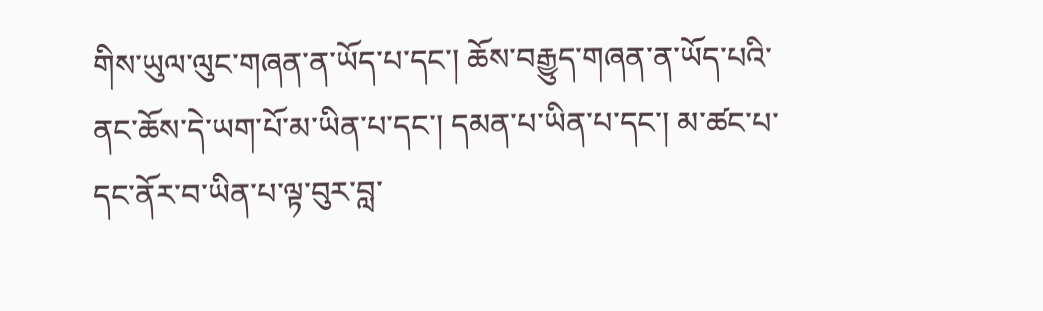གིས་ཡུལ་ལུང་གཞན་ན་ཡོད་པ་དང་། ཆོས་བརྒྱུད་གཞན་ན་ཡོད་པའི་ནང་ཆོས་དེ་ཡག་པོ་མ་ཡིན་པ་དང་། དམན་པ་ཡིན་པ་དང་། མ་ཚང་པ་དང་ནོར་བ་ཡིན་པ་ལྟ་བུར་བླ་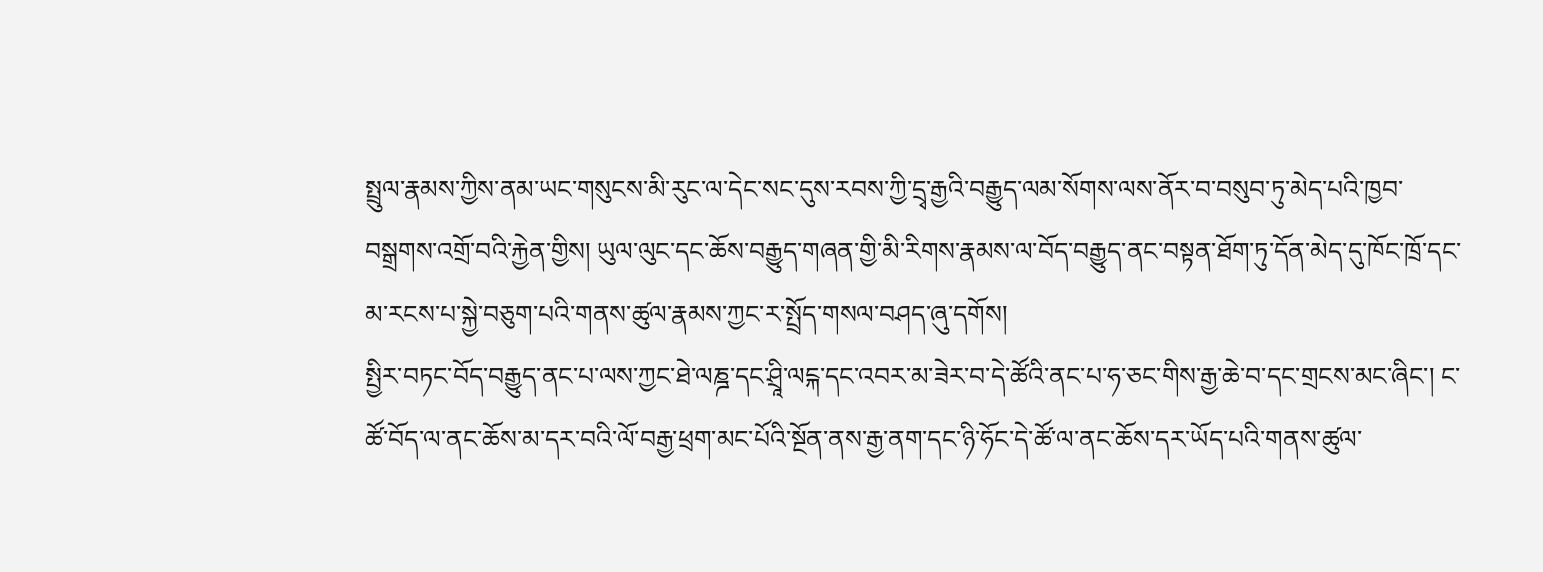སྤྲུལ་རྣམས་ཀྱིས་ནམ་ཡང་གསུངས་མི་རུང་ལ་དེང་སང་དུས་རབས་ཀྱི་དྲྭ་རྒྱའི་བརྒྱུད་ལམ་སོགས་ལས་ནོར་བ་བསུབ་ཏུ་མེད་པའི་ཁྱབ་བསྒྲགས་འགྲོ་བའི་རྐྱེན་གྱིས། ཡུལ་ལུང་དང་ཆོས་བརྒྱུད་གཞན་གྱི་མི་རིགས་རྣམས་ལ་བོད་བརྒྱུད་ནང་བསྟན་ཐོག་ཏུ་དོན་མེད་དུ་ཁོང་ཁྲོ་དང་མ་རངས་པ་སྐྱེ་བཅུག་པའི་གནས་ཚུལ་རྣམས་ཀྱང་ར་སྤྲོད་གསལ་བཤད་ཞུ་དགོས།
སྤྱིར་བཏང་བོད་བརྒྱུད་ནང་པ་ལས་ཀྱང་ཐེ་ལཎྜ་དང་ཤྲཱི་ལངྐ་དང་འབར་མ་ཟེར་བ་དེ་ཚོའི་ནང་པ་ཧ་ཅང་གིས་རྒྱ་ཆེ་བ་དང་གྲངས་མང་ཞིང་། ང་ཚོ་བོད་ལ་ནང་ཆོས་མ་དར་བའི་ལོ་བརྒྱ་ཕྲག་མང་པོའི་སྔོན་ནས་རྒྱ་ནག་དང་ཉི་ཧོང་དེ་ཚོ་ལ་ནང་ཆོས་དར་ཡོད་པའི་གནས་ཚུལ་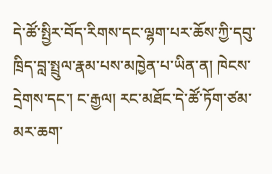དེ་ཚོ་སྤྱིར་བོད་རིགས་དང་ལྷག་པར་ཆོས་ཀྱི་དབུ་ཁྲིད་བླ་སྤྲུལ་རྣམ་པས་མཁྱེན་པ་ཡིན་ན། ཁེངས་དྲེགས་དང་། ང་རྒྱལ། རང་མཐོང་དེ་ཚོ་ཏོག་ཙམ་མར་ཆག་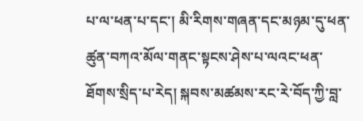པ་ལ་ཕན་པ་དང་། མི་རིགས་གཞན་དང་མཉམ་དུ་ཕན་ཚུན་བཀའ་མོལ་གནང་སྟངས་ཤེས་པ་ལའང་ཕན་ཐོགས་སྲིད་པ་རེད། སྐབས་མཚམས་རང་རེ་བོད་ཀྱི་བླ་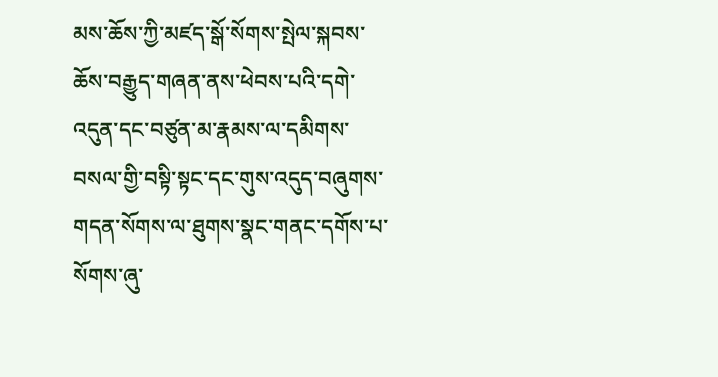མས་ཆོས་ཀྱི་མཛད་སྒོ་སོགས་སྤེལ་སྐབས་ཆོས་བརྒྱུད་གཞན་ནས་ཕེབས་པའི་དགེ་འདུན་དང་བཙུན་མ་རྣམས་ལ་དམིགས་བསལ་གྱི་བསྟི་སྟང་དང་གུས་འདུད་བཞུགས་གདན་སོགས་ལ་ཐུགས་སྣང་གནང་དགོས་པ་སོགས་ཞུ་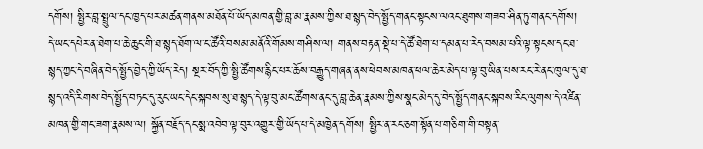དགོས། སྤྱིར་བླ་སྤྲུལ་དང་ཁྱད་པར་མཚན་གནས་མཐོན་པོ་ཡོད་མཁན་གྱི་བླ་མ་རྣམས་ཀྱིས་ཐ་སྙད་བེད་སྤྱོད་གནང་སྟངས་ལའང་ཐུགས་གཟབ་ཤིན་ཏུ་གནང་དགོས། དེ་ཡང་དཔེར་ན་ཐེག་པ་ཆེ་ཆུང་གི་ཐ་སྙད་ཐོག་ལ་ང་ཚོའི་བསམ་མནོའི་གོམས་གཤིས་ལ། གནས་བརྟན་སྡེ་པ་དེ་ཚོ་ཐེག་པ་དམན་པ་རེད་བསམ་པའི་ལྟ་སྟངས་དང་ཐ་སྙད་ཀྱང་དེ་བཞིན་བེད་སྤྱོད་བྱེད་ཀྱི་ཡོད་རེད། སྔར་བོད་ཀྱི་སྤྱི་ཚོགས་རྙིང་པར་ཆོས་བརྒྱུད་གཞན་ནས་ཕེབས་མཁན་ཕལ་ཆེར་མེད་པ་ལྟ་བུ་ཡིན་པས་རང་རེ་ནང་ཁུལ་དུ་ཐ་སྙད་འདི་རིགས་བེད་སྤྱོད་བཏང་དུ་རུང་ཡང་དེང་སྐབས་སུ་ཐ་སྙད་དེ་ལྟ་བུ་མང་ཚོགས་ནང་དུ་བླ་ཆེན་རྣམས་ཀྱིས་སྣང་མེད་དུ་བེད་སྤྱོད་གནང་སྐབས་རིང་ལུགས་དེ་འཛིན་མཁན་གྱི་གང་ཟག་རྣམས་ལ། སྐྱོན་བརྗོད་དང་སྨ་འབེབ་ལྟ་བུར་འགྱུར་གྱི་ཡོད་པ་དེ་མཁྱེན་དགོས། སྤྱིར་ན་རང་ཅག་སྟོན་པ་གཅིག་གི་བསྟན་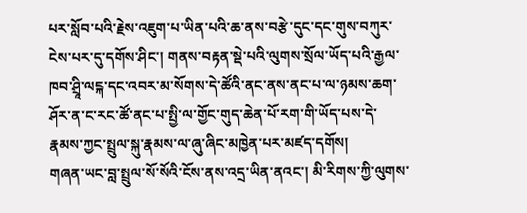པར་སློབ་པའི་རྗེས་འཇུག་པ་ཡིན་པའི་ཆ་ནས་བརྩེ་དུང་དང་གུས་བཀུར་ངེས་པར་དུ་དགོས་ཤིང་། གནས་བརྟན་སྡེ་པའི་ལུགས་སྲོལ་ཡོད་པའི་རྒྱལ་ཁབ་ཤྲཱི་ལངྐ་དང་འབར་མ་སོགས་དེ་ཚོའི་ནང་ནས་ནང་པ་ལ་ཉམས་ཆག་ཤོར་ན་ང་རང་ཚོ་ནང་པ་སྤྱི་ལ་གྱོང་གུད་ཆེན་པོ་རག་གི་ཡོད་པས་དེ་རྣམས་ཀྱང་སྤྲུལ་སྐུ་རྣམས་ལ་ཞུ་ཞིང་མཁྱེན་པར་མཛད་དགོས།
གཞན་ཡང་བླ་སྤྲུལ་སོ་སོའི་ངོས་ནས་འདྲ་ཡིན་ནའང་། མི་རིགས་ཀྱི་ལུགས་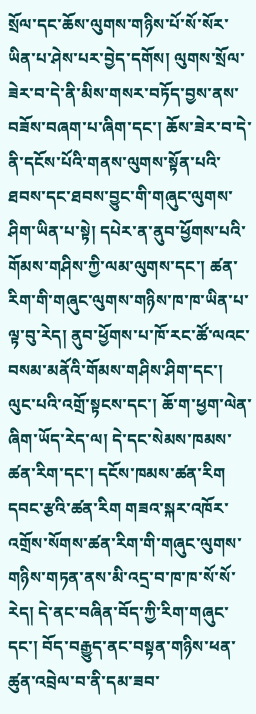སྲོལ་དང་ཆོས་ལུགས་གཉིས་པོ་སོ་སོར་ཡིན་པ་ཤེས་པར་བྱེད་དགོས། ལུགས་སྲོལ་ཟེར་བ་དེ་ནི་མིས་གསར་བཏོད་བྱས་ནས་བཟོས་བཞག་པ་ཞིག་དང་། ཆོས་ཟེར་བ་དེ་ནི་དངོས་པོའི་གནས་ལུགས་སྟོན་པའི་ཐབས་དང་ཐབས་བྱུང་གི་གཞུང་ལུགས་ཤིག་ཡིན་པ་སྟེ། དཔེར་ན་ནུབ་ཕྱོགས་པའི་གོམས་གཤིས་ཀྱི་ལམ་ལུགས་དང་། ཚན་རིག་གི་གཞུང་ལུགས་གཉིས་ཁ་ཁ་ཡིན་པ་ལྟ་བུ་རེད། ནུབ་ཕྱོགས་པ་ཁོ་རང་ཚོ་ལའང་བསམ་མནོའི་གོམས་གཤིས་ཤིག་དང་། ལུང་པའི་འགྲོ་སྟངས་དང་། ཆོ་ག་ཕྱག་ལེན་ཞིག་ཡོད་རེད་ལ། དེ་དང་སེམས་ཁམས་ཚན་རིག་དང་། དངོས་ཁམས་ཚན་རིག དབང་རྩའི་ཚན་རིག གཟའ་སྐར་འཁོར་འགྲོས་སོགས་ཚན་རིག་གི་གཞུང་ལུགས་གཉིས་གཏན་ནས་མི་འདྲ་བ་ཁ་ཁ་སོ་སོ་རེད། དེ་ནང་བཞིན་བོད་ཀྱི་རིག་གཞུང་དང་། བོད་བརྒྱུད་ནང་བསྟན་གཉིས་ཕན་ཚུན་འབྲེལ་བ་ནི་དམ་ཟབ་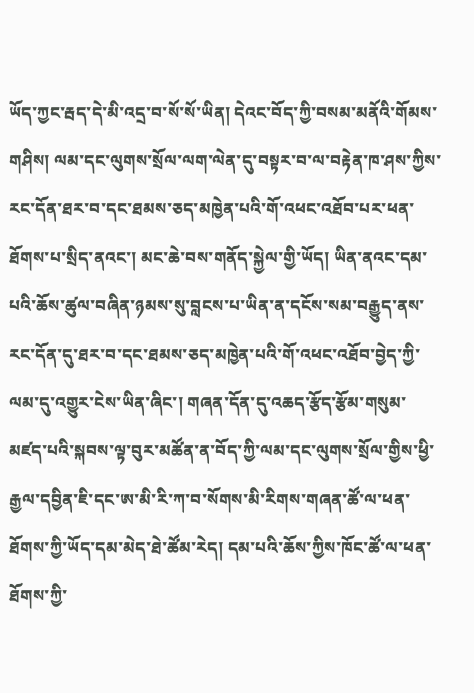ཡོད་ཀྱང་རྦད་དེ་མི་འདྲ་བ་སོ་སོ་ཡིན། དེའང་བོད་ཀྱི་བསམ་མནོའི་གོམས་གཤིས། ལམ་དང་ལུགས་སྲོལ་ལག་ལེན་དུ་བསྟར་བ་ལ་བརྟེན་ཁ་ཤས་ཀྱིས་རང་དོན་ཐར་བ་དང་ཐམས་ཅད་མཁྱེན་པའི་གོ་འཕང་འཐོབ་པར་ཕན་ཐོགས་པ་སྲིད་ནའང་། མང་ཆེ་བས་གནོད་སྐྱེལ་གྱི་ཡོད། ཡིན་ནའང་དམ་པའི་ཆོས་ཚུལ་བཞིན་ཉམས་སུ་བླངས་པ་ཡིན་ན་དངོས་སམ་བརྒྱུད་ནས་རང་དོན་དུ་ཐར་བ་དང་ཐམས་ཅད་མཁྱེན་པའི་གོ་འཕང་འཐོབ་བྱེད་ཀྱི་ལམ་དུ་འགྱུར་ངེས་ཡིན་ཞིང་། གཞན་དོན་དུ་འཆད་རྩོད་རྩོམ་གསུམ་མཛད་པའི་སྐབས་ལྟ་བུར་མཚོན་ན་བོད་ཀྱི་ལམ་དང་ལུགས་སྲོལ་གྱིས་ཕྱི་རྒྱལ་དབྱིན་ཇི་དང་ཨ་མི་རི་ཀ་བ་སོགས་མི་རིགས་གཞན་ཚོ་ལ་ཕན་ཐོགས་ཀྱི་ཡོད་དམ་མེད་ཐེ་ཚོམ་རེད། དམ་པའི་ཆོས་ཀྱིས་ཁོང་ཚོ་ལ་ཕན་ཐོགས་ཀྱི་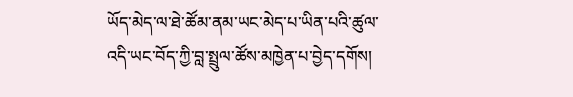ཡོད་མེད་ལ་ཐེ་ཚོམ་ནམ་ཡང་མེད་པ་ཡིན་པའི་ཚུལ་འདི་ཡང་བོད་ཀྱི་བླ་སྤྲུལ་ཚོས་མཁྱེན་པ་བྱེད་དགོས།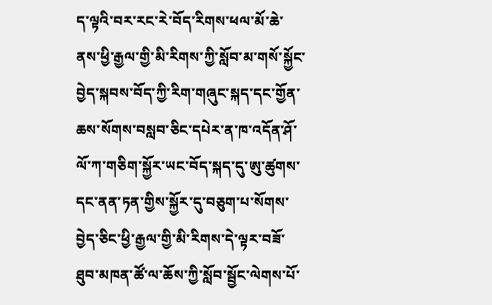ད་ལྟའི་བར་རང་རེ་བོད་རིགས་ཕལ་མོ་ཆེ་ནས་ཕྱི་རྒྱལ་གྱི་མི་རིགས་ཀྱི་སློབ་མ་གསོ་སྐྱོང་བྱེད་སྐབས་བོད་ཀྱི་རིག་གཞུང་སྐད་དང་གྱོན་ཆས་སོགས་བསླབ་ཅིང་དཔེར་ན་ཁ་འདོན་ཤོ་ལོ་ཀ་གཅིག་སྐྱོར་ཡང་བོད་སྐད་དུ་ཨུ་ཚུགས་དང་ནན་ཏན་གྱིས་སྐྱོར་དུ་བཅུག་པ་སོགས་བྱེད་ཅིང་ཕྱི་རྒྱལ་གྱི་མི་རིགས་དེ་ལྟར་བཟོ་ཐུབ་མཁན་ཚོ་ལ་ཆོས་ཀྱི་སློབ་སྦྱོང་ལེགས་པོ་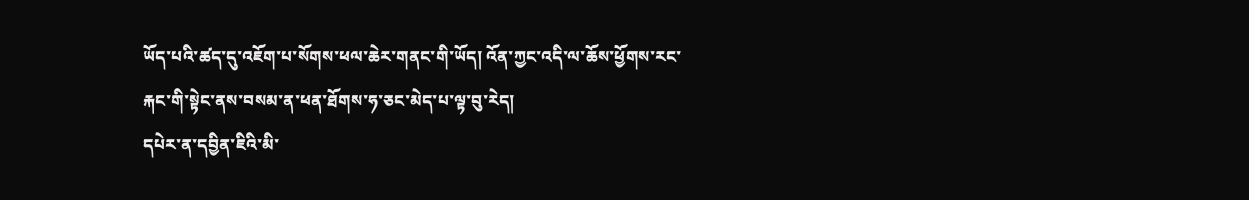ཡོད་པའི་ཚད་དུ་འཇོག་པ་སོགས་ཕལ་ཆེར་གནང་གི་ཡོད། འོན་ཀྱང་འདི་ལ་ཆོས་ཕྱོགས་རང་རྐང་གི་སྟེང་ནས་བསམ་ན་ཕན་ཐོགས་ཧ་ཅང་མེད་པ་ལྟ་བུ་རེད།
དཔེར་ན་དབྱིན་ཇིའི་མི་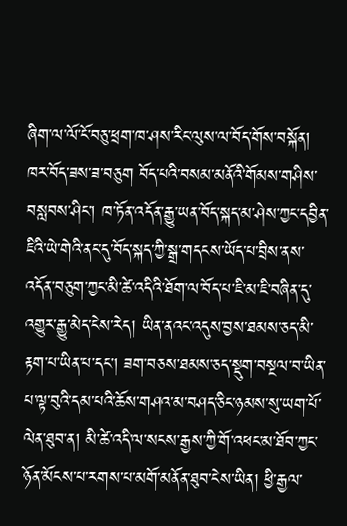ཞིག་ལ་ལོ་ངོ་བཅུ་ཕྲག་ཁ་ཤས་རིང་ལུས་ལ་བོད་གོས་བསྐོན། ཁར་བོད་ཟས་ཟ་བཅུག བོད་པའི་བསམ་མནོའི་གོམས་གཤིས་བསླབས་ཤིང་། ཁ་ཏོན་འདོན་རྒྱུ་ཡན་བོད་སྐད་མ་ཤེས་ཀྱང་དབྱིན་ཇིའི་ཡེ་གེའི་ནང་དུ་བོད་སྐད་ཀྱི་སྒྲ་གདངས་ཡོད་པ་བྲིས་ནས་འདོན་བཅུག་ཀྱང་མི་ཚེ་འདིའི་ཐོག་ལ་བོད་པ་ཇི་མ་ཇི་བཞིན་དུ་འགྱུར་རྒྱུ་མེད་ངེས་རེད། ཡིན་ནའང་འདུས་བྱས་ཐམས་ཅད་མི་རྟག་པ་ཡིན་པ་དང་། ཟག་བཅས་ཐམས་ཅད་སྡུག་བསྔལ་བ་ཡིན་པ་ལྟ་བུའི་དམ་པའི་ཆོས་གཤའ་མ་བཤད་ཅིང་ཉམས་སུ་ཡག་པོ་ལེན་ཐུབ་ན། མི་ཚེ་འདི་ལ་སངས་རྒྱས་ཀྱི་གོ་འཕང་མ་ཐོབ་ཀྱང་ཉོན་མོངས་པ་རགས་པ་མགོ་མནོན་ཐུབ་ངེས་ཡིན། ཕྱི་རྒྱལ་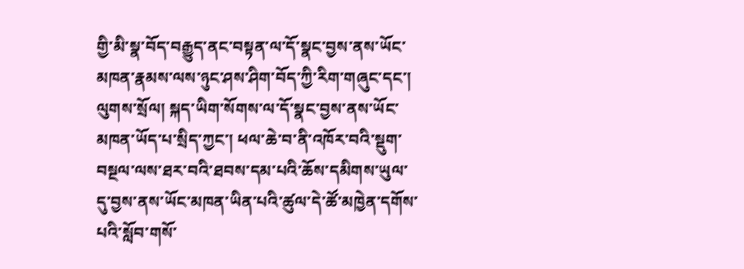གྱི་མི་སྣ་བོད་བརྒྱུད་ནང་བསྟན་ལ་དོ་སྣང་བྱས་ནས་ཡོང་མཁན་རྣམས་ལས་ཉུང་ཤས་ཤིག་བོད་ཀྱི་རིག་གཞུང་དང་། ལུགས་སྲོལ། སྐད་ཡིག་སོགས་ལ་དོ་སྣང་བྱས་ནས་ཡོང་མཁན་ཡོད་པ་སྲིད་ཀྱང་། ཕལ་ཆེ་བ་ནི་འཁོར་བའི་སྡུག་བསྔལ་ལས་ཐར་བའི་ཐབས་དམ་པའི་ཆོས་དམིགས་ཡུལ་དུ་བྱས་ནས་ཡོང་མཁན་ཡིན་པའི་ཚུལ་དེ་ཚོ་མཁྱེན་དགོས་པའི་སློབ་གསོ་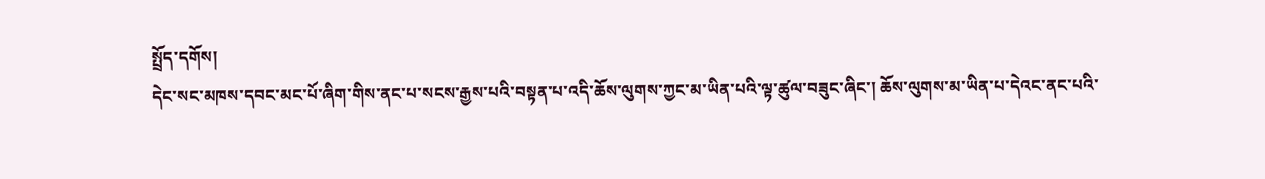སྤྲོད་དགོས།
དེང་སང་མཁས་དབང་མང་པོ་ཞིག་གིས་ནང་པ་སངས་རྒྱས་པའི་བསྟན་པ་འདི་ཆོས་ལུགས་ཀྱང་མ་ཡིན་པའི་ལྟ་ཚུལ་བཟུང་ཞིང་། ཆོས་ལུགས་མ་ཡིན་པ་དེའང་ནང་པའི་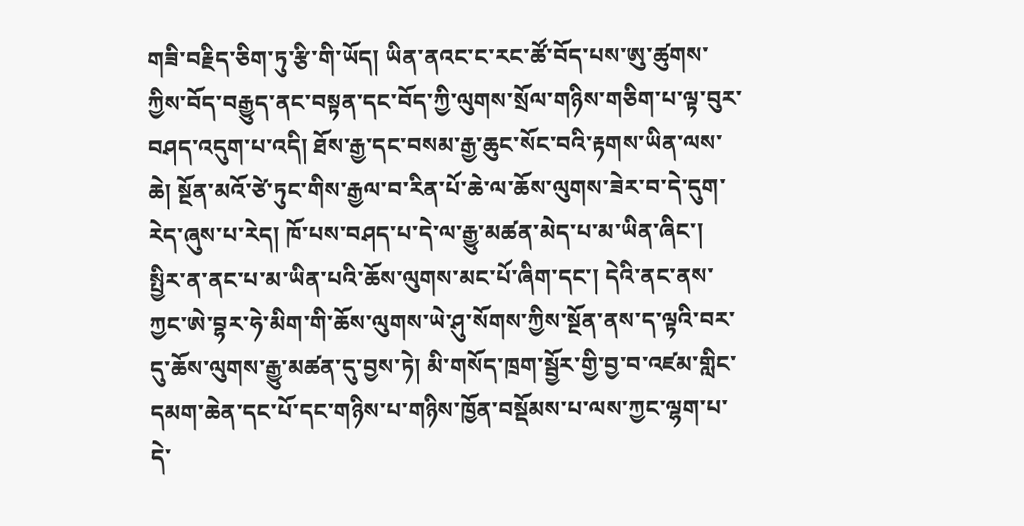གཟི་བརྗིད་ཅིག་ཏུ་རྩི་གི་ཡོད། ཡིན་ནའང་ང་རང་ཚོ་བོད་པས་ཨུ་ཚུགས་ཀྱིས་བོད་བརྒྱུད་ནང་བསྟན་དང་བོད་ཀྱི་ལུགས་སྲོལ་གཉིས་གཅིག་པ་ལྟ་བུར་བཤད་འདུག་པ་འདི། ཐོས་རྒྱ་དང་བསམ་རྒྱ་ཆུང་སོང་བའི་རྟགས་ཡིན་ལས་ཆེ། སྔོན་མའོ་ཙེ་ཏུང་གིས་རྒྱལ་བ་རིན་པོ་ཆེ་ལ་ཆོས་ལུགས་ཟེར་བ་དེ་དུག་རེད་ཞུས་པ་རེད། ཁོ་པས་བཤད་པ་དེ་ལ་རྒྱུ་མཚན་མེད་པ་མ་ཡིན་ཞིང་། སྤྱིར་ན་ནང་པ་མ་ཡིན་པའི་ཆོས་ལུགས་མང་པོ་ཞིག་དང་། དེའི་ནང་ནས་ཀྱང་ཨེ་བྷར་ཧེ་མིག་གི་ཆོས་ལུགས་ཡེ་ཤུ་སོགས་ཀྱིས་སྔོན་ནས་ད་ལྟའི་བར་དུ་ཆོས་ལུགས་རྒྱུ་མཚན་དུ་བྱས་ཏེ། མི་གསོད་ཁྲག་སྦྱོར་གྱི་བྱ་བ་འཛམ་གླིང་དམག་ཆེན་དང་པོ་དང་གཉིས་པ་གཉིས་ཁྱོན་བསྡོམས་པ་ལས་ཀྱང་ལྷག་པ་དེ་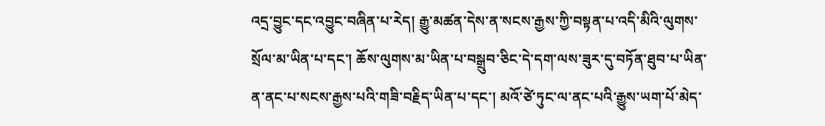འདྲ་བྱུང་དང་འབྱུང་བཞིན་པ་རེད། རྒྱུ་མཚན་དེས་ན་སངས་རྒྱས་ཀྱི་བསྟན་པ་འདི་མིའི་ལུགས་སྲོལ་མ་ཡིན་པ་དང་། ཆོས་ལུགས་མ་ཡིན་པ་བསྒྲུབ་ཅིང་དེ་དག་ལས་ཟུར་དུ་བཏོན་ཐུབ་པ་ཡིན་ན་ནང་པ་སངས་རྒྱས་པའི་གཟི་བརྗིད་ཡིན་པ་དང་། མའོ་ཙེ་ཏུང་ལ་ནང་པའི་རྒྱུས་ཡག་པོ་མེད་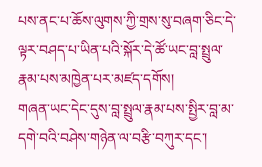པས་ནང་པ་ཆོས་ལུགས་ཀྱི་གྲས་སུ་བཞག་ཅིང་དེ་ལྟར་བཤད་པ་ཡིན་པའི་སྐོར་དེ་ཚོ་ཡང་བླ་སྤྲུལ་རྣམ་པས་མཁྱེན་པར་མཛད་དགོས།
གཞན་ཡང་དེང་དུས་བླ་སྤྲུལ་རྣམ་པས་སྤྱིར་བླ་མ་དགེ་བའི་བཤེས་གཉེན་ལ་བརྩི་བཀུར་དང་།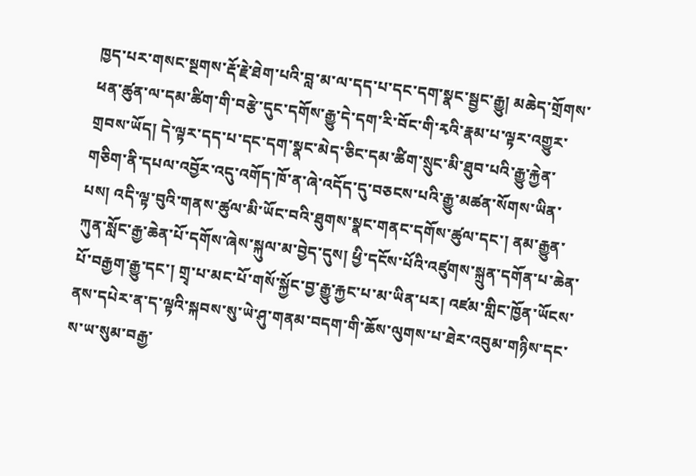ཁྱད་པར་གསང་སྔགས་རྡོ་རྗེ་ཐེག་པའི་བླ་མ་ལ་དད་པ་དང་དག་སྣང་སྦྱང་རྒྱུ། མཆེད་གྲོགས་ཕན་ཚུན་ལ་དམ་ཚིག་གི་བརྩེ་དུང་དགོས་རྒྱུ་དེ་དག་རི་བོང་གི་རྭའི་རྣམ་པ་ལྟར་འགྱུར་གྲབས་ཡོད། དེ་ལྟར་དད་པ་དང་དག་སྣང་མེད་ཅིང་དམ་ཚིག་སྲུང་མི་ཐུབ་པའི་རྒྱུ་རྐྱེན་གཅིག་ནི་དཔལ་འབྱོར་འདུ་འགོད་ཁོ་ན་ཞེ་འདོད་དུ་བཅངས་པའི་རྒྱུ་མཚན་སོགས་ཡིན་པས། འདི་ལྟ་བུའི་གནས་ཚུལ་མི་ཡོང་བའི་ཐུགས་སྣང་གནང་དགོས་ཚུལ་དང་། ནམ་རྒྱུན་ཀུན་སློང་རྒྱ་ཆེན་པོ་དགོས་ཞེས་སྐུལ་མ་བྱེད་དུས། ཕྱི་དངོས་པོའི་འཛུགས་སྐྲུན་དགོན་པ་ཆེན་པོ་བརྒྱག་རྒྱུ་དང་། གྲྭ་པ་མང་པོ་གསོ་སྐྱོང་བྱ་རྒྱུ་རྐྱང་པ་མ་ཡིན་པར། འཛམ་གླིང་ཁྱོན་ཡོངས་ནས་དཔེར་ན་ད་ལྟའི་སྐབས་སུ་ཡེ་ཤུ་གནམ་བདག་གི་ཆོས་ལུགས་པ་ཐེར་འབུམ་གཉིས་དང་ས་ཡ་སུམ་བརྒྱ་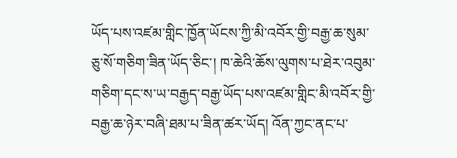ཡོད་པས་འཛམ་གླིང་ཁྱོན་ཡོངས་ཀྱི་མི་འབོར་གྱི་བརྒྱ་ཆ་སུམ་ཅུ་སོ་གཅིག་ཟིན་ཡོད་ཅིང་། ཁ་ཆེའི་ཆོས་ལུགས་པ་ཐེར་འབུམ་གཅིག་དང་ས་ཡ་བརྒྱད་བརྒྱ་ཡོད་པས་འཛམ་གླིང་མི་འབོར་གྱི་བརྒྱ་ཆ་ཉེར་བཞི་ཐམ་པ་ཟིན་ཚར་ཡོད། འོན་ཀྱང་ནང་པ་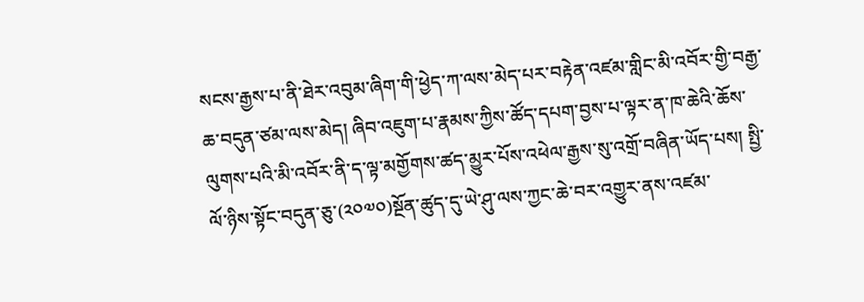སངས་རྒྱས་པ་ནི་ཐེར་འབུམ་ཞིག་གི་ཕྱེད་ཀ་ལས་མེད་པར་བརྟེན་འཛམ་གླིང་མི་འབོར་གྱི་བརྒྱ་ཆ་བདུན་ཙམ་ལས་མེད། ཞིབ་འཇུག་པ་རྣམས་ཀྱིས་ཚོད་དཔག་བྱས་པ་ལྟར་ན་ཁ་ཆེའི་ཆོས་ལུགས་པའི་མི་འབོར་ནི་ད་ལྟ་མགྱོགས་ཚད་མྱུར་པོས་འཕེལ་རྒྱས་སུ་འགྲོ་བཞིན་ཡོད་པས། སྤྱི་ལོ་ཉིས་སྟོང་བདུན་ཅུ་(༢༠༧༠)སྔོན་ཚུད་དུ་ཡེ་ཤུ་ལས་ཀྱང་ཆེ་བར་འགྱུར་ནས་འཛམ་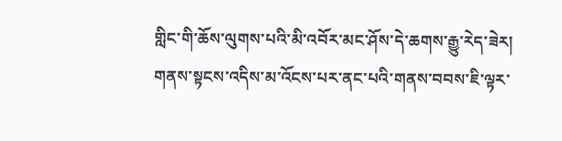གླིང་གི་ཆོས་ལུགས་པའི་མི་འབོར་མང་ཤོས་དེ་ཆགས་རྒྱུ་རེད་ཟེར། གནས་སྟངས་འདིས་མ་འོངས་པར་ནང་པའི་གནས་བབས་ཇི་ལྟར་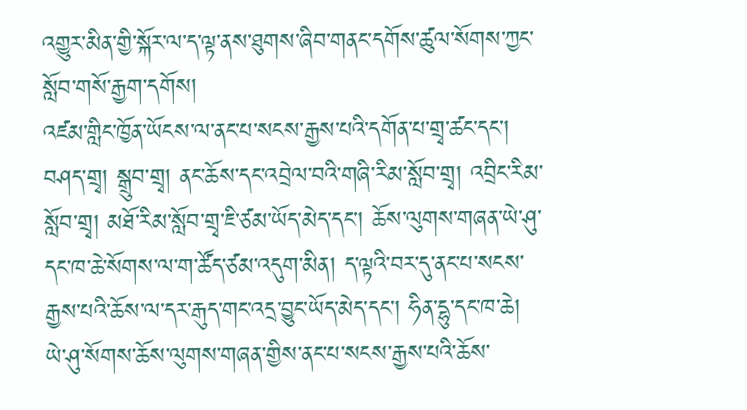འགྱུར་མིན་གྱི་སྐོར་ལ་ད་ལྟ་ནས་ཐུགས་ཞིབ་གནང་དགོས་ཚུལ་སོགས་ཀྱང་སློབ་གསོ་རྒྱག་དགོས།
འཛམ་གླིང་ཁྱོན་ཡོངས་ལ་ནང་པ་སངས་རྒྱས་པའི་དགོན་པ་གྲྭ་ཚང་དང་། བཤད་གྲྭ། སྒྲུབ་གྲྭ། ནང་ཆོས་དང་འབྲེལ་བའི་གཞི་རིམ་སློབ་གྲྭ། འབྲིང་རིམ་སློབ་གྲྭ། མཐོ་རིམ་སློབ་གྲྭ་ཇི་ཙམ་ཡོད་མེད་དང་། ཆོས་ལུགས་གཞན་ཡེ་ཤུ་དང་ཁ་ཆེ་སོགས་ལ་ག་ཚོད་ཙམ་འདུག་མིན། ད་ལྟའི་བར་དུ་ནང་པ་སངས་རྒྱས་པའི་ཆོས་ལ་དར་རྒུད་གང་འདྲ་བྱུང་ཡོད་མེད་དང་། ཧིན་དྷུ་དང་ཁ་ཆེ། ཡེ་ཤུ་སོགས་ཆོས་ལུགས་གཞན་གྱིས་ནང་པ་སངས་རྒྱས་པའི་ཆོས་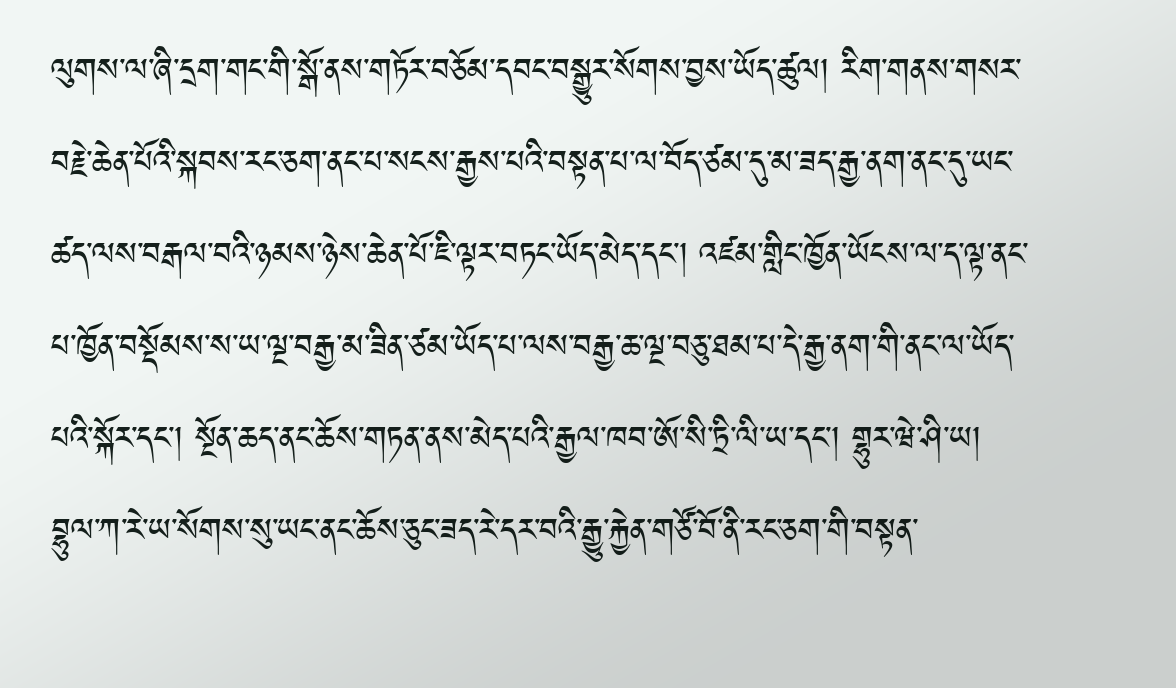ལུགས་ལ་ཞི་དྲག་གང་གི་སྒོ་ནས་གཏོར་བཅོམ་དབང་བསྒྱུར་སོགས་བྱས་ཡོད་ཚུལ། རིག་གནས་གསར་བརྗེ་ཆེན་པོའི་སྐབས་རང་ཅག་ནང་པ་སངས་རྒྱས་པའི་བསྟན་པ་ལ་བོད་ཙམ་དུ་མ་ཟད་རྒྱ་ནག་ནང་དུ་ཡང་ཚད་ལས་བརྒལ་བའི་ཉམས་ཉེས་ཆེན་པོ་ཇི་ལྟར་བཏང་ཡོད་མེད་དང་། འཛམ་གླིང་ཁྱོན་ཡོངས་ལ་ད་ལྟ་ནང་པ་ཁྱོན་བསྡོམས་ས་ཡ་ལྔ་བརྒྱ་མ་ཟིན་ཙམ་ཡོད་པ་ལས་བརྒྱ་ཆ་ལྔ་བཅུ་ཐམ་པ་དེ་རྒྱ་ནག་གི་ནང་ལ་ཡོད་པའི་སྐོར་དང་། སྔོན་ཆད་ནང་ཆོས་གཏན་ནས་མེད་པའི་རྒྱལ་ཁབ་ཨོ་སི་ཏྲི་ལི་ཡ་དང་། གྷུར་ཝེ་ཤི་ཡ། བྷུལ་ཀ་རེ་ཡ་སོགས་སུ་ཡང་ནང་ཆོས་ཅུང་ཟད་རེ་དར་བའི་རྒྱུ་རྐྱེན་གཙོ་བོ་ནི་རང་ཅག་གི་བསྟན་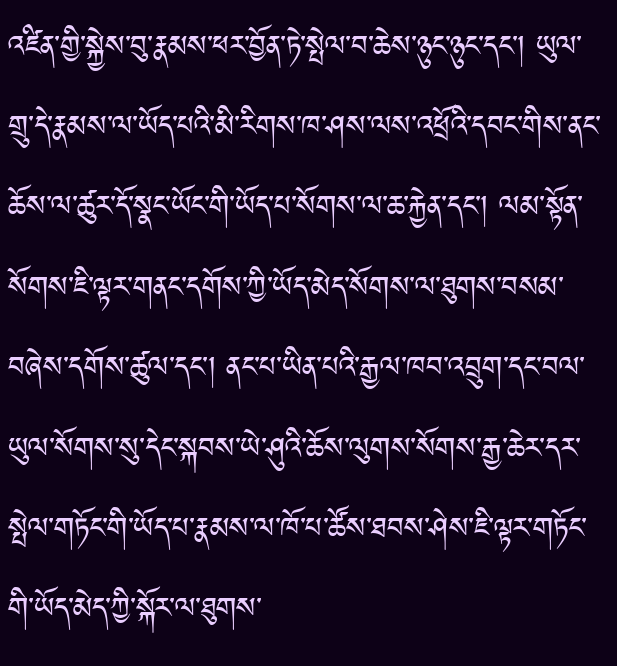འཛིན་གྱི་སྐྱེས་བུ་རྣམས་ཕར་བྱོན་ཏེ་སྤེལ་བ་ཆེས་ཉུང་ཉུང་དང་། ཡུལ་གྲུ་དེ་རྣམས་ལ་ཡོད་པའི་མི་རིགས་ཁ་ཤས་ལས་འཕྲོའི་དབང་གིས་ནང་ཆོས་ལ་ཚུར་དོ་སྣང་ཡོང་གི་ཡོད་པ་སོགས་ལ་ཆ་རྐྱེན་དང་། ལམ་སྟོན་སོགས་ཇི་ལྟར་གནང་དགོས་ཀྱི་ཡོད་མེད་སོགས་ལ་ཐུགས་བསམ་བཞེས་དགོས་ཚུལ་དང་། ནང་པ་ཡིན་པའི་རྒྱལ་ཁབ་འབྲུག་དང་བལ་ཡུལ་སོགས་སུ་དེང་སྐབས་ཡེ་ཤུའི་ཆོས་ལུགས་སོགས་རྒྱ་ཆེར་དར་སྤེལ་གཏོང་གི་ཡོད་པ་རྣམས་ལ་ཁོ་པ་ཚོས་ཐབས་ཤེས་ཇི་ལྟར་གཏོང་གི་ཡོད་མེད་ཀྱི་སྐོར་ལ་ཐུགས་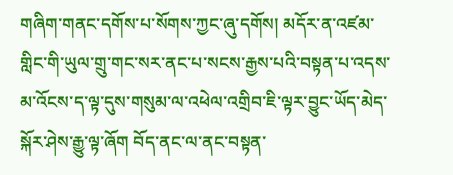གཞིག་གནང་དགོས་པ་སོགས་ཀྱང་ཞུ་དགོས། མདོར་ན་འཛམ་གླིང་གི་ཡུལ་གྲུ་གང་སར་ནང་པ་སངས་རྒྱས་པའི་བསྟན་པ་འདས་མ་འོངས་ད་ལྟ་དུས་གསུམ་ལ་འཕེལ་འགྲིབ་ཇི་ལྟར་བྱུང་ཡོད་མེད་སྐོར་ཤེས་རྒྱུ་ལྟ་ཞོག བོད་ནང་ལ་ནང་བསྟན་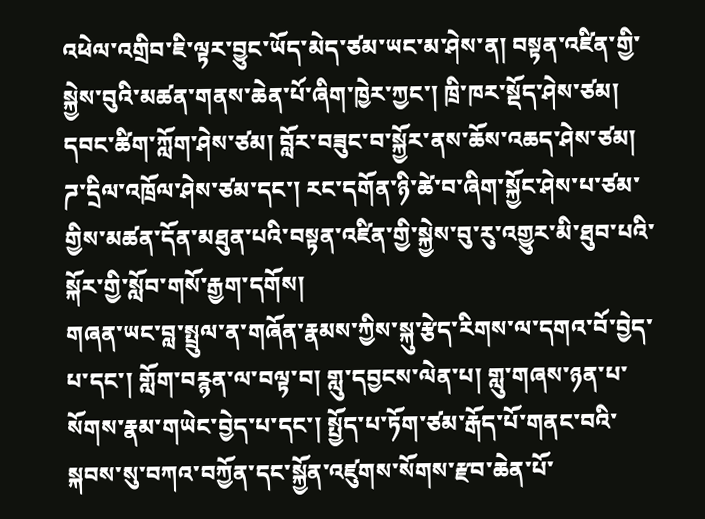འཕེལ་འགྲིབ་ཇི་ལྟར་བྱུང་ཡོད་མེད་ཙམ་ཡང་མ་ཤེས་ན། བསྟན་འཛིན་གྱི་སྐྱེས་བུའི་མཚན་གནས་ཆེན་པོ་ཞིག་ཁྱེར་ཀྱང་། ཁྲི་ཁར་སྡོད་ཤེས་ཙམ། དབང་ཚིག་ཀློག་ཤེས་ཙམ། བློར་བཟུང་བ་སྐྱོར་ནས་ཆོས་འཆད་ཤེས་ཙམ། ཌ་དྲིལ་འཁྲོལ་ཤེས་ཙམ་དང་། རང་དགོན་ཉི་ཚེ་བ་ཞིག་སྐྱོང་ཤེས་པ་ཙམ་གྱིས་མཚན་དོན་མཐུན་པའི་བསྟན་འཛིན་གྱི་སྐྱེས་བུ་རུ་འགྱུར་མི་ཐུབ་པའི་སྐོར་གྱི་སློབ་གསོ་རྒྱག་དགོས།
གཞན་ཡང་བླ་སྤྲུལ་ན་གཞོན་རྣམས་ཀྱིས་སྐུ་རྩེད་རིགས་ལ་དགའ་བོ་བྱེད་པ་དང་། གློག་བརྙན་ལ་བལྟ་བ། གླུ་དབྱངས་ལེན་པ། གླུ་གཞས་ཉན་པ་སོགས་རྣམ་གཡེང་བྱེད་པ་དང་། སྤྱོད་པ་ཏོག་ཙམ་རྒོད་པོ་གནང་བའི་སྐབས་སུ་བཀའ་བཀྱོན་དང་སྐྱོན་འཛུགས་སོགས་རྫབ་ཆེན་པོ་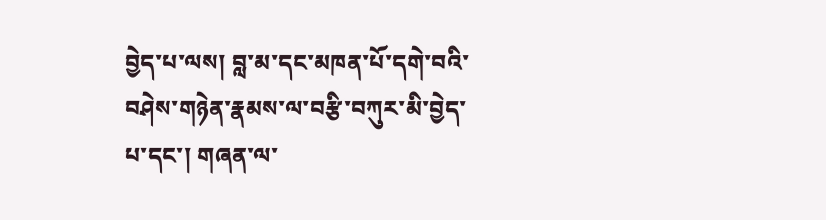བྱེད་པ་ལས། བླ་མ་དང་མཁན་པོ་དགེ་བའི་བཤེས་གཉེན་རྣམས་ལ་བརྩི་བཀུར་མི་བྱེད་པ་དང་། གཞན་ལ་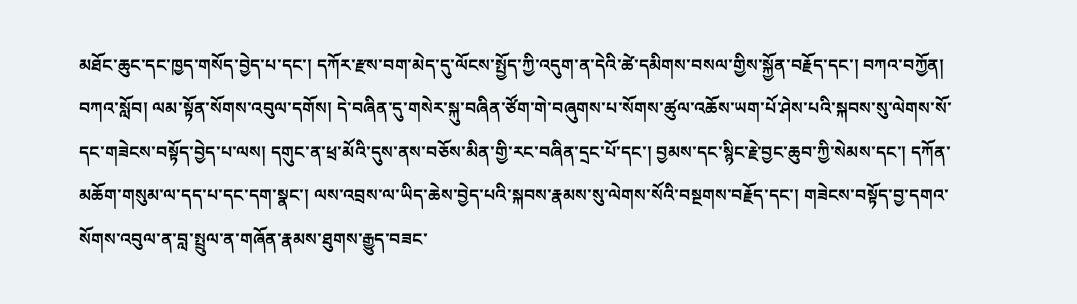མཐོང་ཆུང་དང་ཁྱད་གསོད་བྱེད་པ་དང་། དཀོར་རྫས་བག་མེད་དུ་ལོངས་སྤྱོད་ཀྱི་འདུག་ན་དེའི་ཚེ་དམིགས་བསལ་གྱིས་སྐྱོན་བརྗོད་དང་། བཀའ་བཀྱོན། བཀའ་སློབ། ལམ་སྟོན་སོགས་འབུལ་དགོས། དེ་བཞིན་དུ་གསེར་སྐུ་བཞིན་ཙོག་གེ་བཞུགས་པ་སོགས་ཚུལ་འཆོས་ཡག་པོ་ཤེས་པའི་སྐབས་སུ་ལེགས་སོ་དང་གཟེངས་བསྟོད་བྱེད་པ་ལས། དགུང་ན་ཕྲ་མོའི་དུས་ནས་བཅོས་མིན་གྱི་རང་བཞིན་དྲང་པོ་དང་། བྱམས་དང་སྙིང་རྗེ་བྱང་ཆུབ་ཀྱི་སེམས་དང་། དཀོན་མཆོག་གསུམ་ལ་དད་པ་དང་དག་སྣང་། ལས་འབྲས་ལ་ཡིད་ཆེས་བྱེད་པའི་སྐབས་རྣམས་སུ་ལེགས་སོའི་བསྔགས་བརྗོད་དང་། གཟེངས་བསྟོད་བྱ་དགའ་སོགས་འབུལ་ན་བླ་སྤྲུལ་ན་གཞོན་རྣམས་ཐུགས་རྒྱུད་བཟང་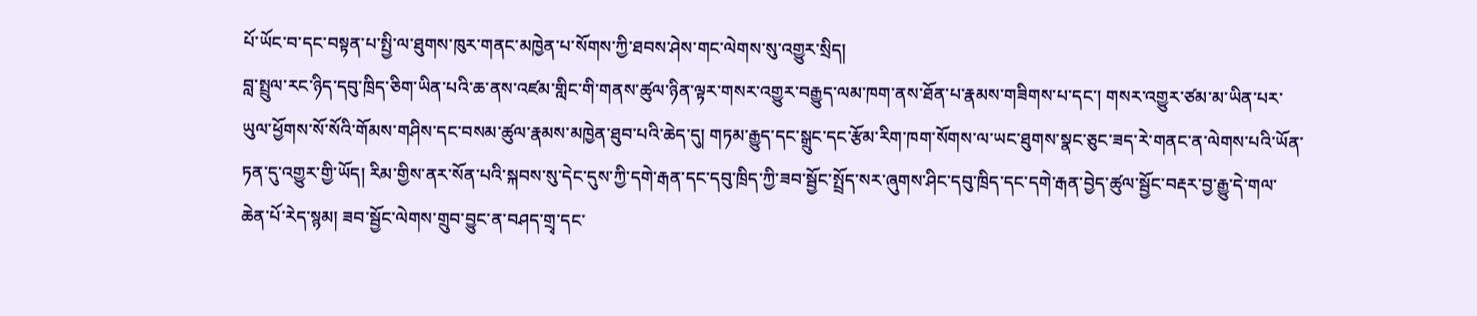པོ་ཡོང་བ་དང་བསྟན་པ་སྤྱི་ལ་ཐུགས་ཁུར་གནང་མཁྱེན་པ་སོགས་ཀྱི་ཐབས་ཤེས་གང་ལེགས་སུ་འགྱུར་སྲིད།
བླ་སྤྲུལ་རང་ཉིད་དབུ་ཁྲིད་ཅིག་ཡིན་པའི་ཆ་ནས་འཛམ་གླིང་གི་གནས་ཚུལ་ཉིན་ལྟར་གསར་འགྱུར་བརྒྱུད་ལམ་ཁག་ནས་ཐོན་པ་རྣམས་གཟིགས་པ་དང་། གསར་འགྱུར་ཙམ་མ་ཡིན་པར་ཡུལ་ཕྱོགས་སོ་སོའི་གོམས་གཤིས་དང་བསམ་ཚུལ་རྣམས་མཁྱེན་ཐུབ་པའི་ཆེད་དུ། གཏམ་རྒྱུད་དང་སྒྲུང་དང་རྩོམ་རིག་ཁག་སོགས་ལ་ཡང་ཐུགས་སྣང་ཅུང་ཟད་རེ་གནང་ན་ལེགས་པའི་ཡོན་ཏན་དུ་འགྱུར་གྱི་ཡོད། རིམ་གྱིས་ནར་སོན་པའི་སྐབས་སུ་དེང་དུས་ཀྱི་དགེ་རྒན་དང་དབུ་ཁྲིད་ཀྱི་ཟབ་སྦྱོང་སྤྲོད་སར་ཞུགས་ཤིང་དབུ་ཁྲིད་དང་དགེ་རྒན་བྱེད་ཚུལ་སྦྱོང་བརྡར་བྱ་རྒྱུ་དེ་གལ་ཆེན་པོ་རེད་སྙམ། ཟབ་སྦྱོང་ལེགས་གྲུབ་བྱུང་ན་བཤད་གྲྭ་དང་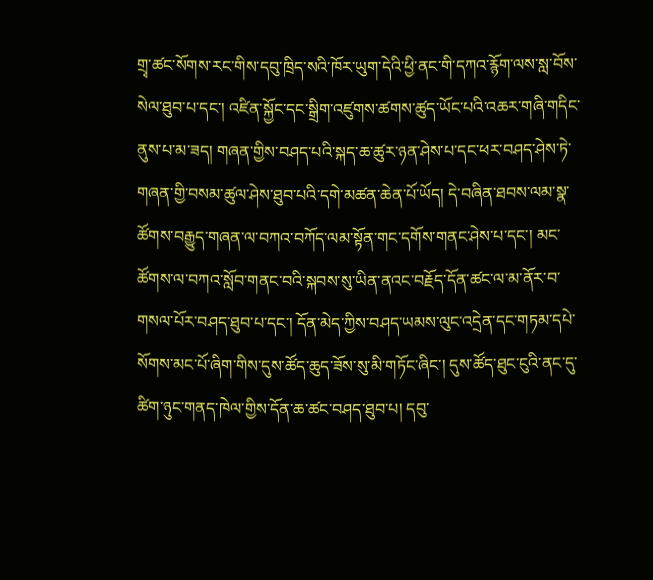གྲྭ་ཚང་སོགས་རང་གིས་དབུ་ཁྲིད་སའི་ཁོར་ཡུག་དེའི་ཕྱི་ནང་གི་དཀའ་རྙོག་ལས་སླ་བོས་སེལ་ཐུབ་པ་དང་། འཛིན་སྐྱོང་དང་སྒྲིག་འཛུགས་ཚགས་ཚུད་ཡོང་པའི་འཆར་གཞི་གདིང་ནུས་པ་མ་ཟད། གཞན་གྱིས་བཤད་པའི་སྐད་ཆ་ཚུར་ཉན་ཤེས་པ་དང་ཕར་བཤད་ཤེས་ཏེ་གཞན་གྱི་བསམ་ཚུལ་ཤེས་ཐུབ་པའི་དགེ་མཚན་ཆེན་པོ་ཡོད། དེ་བཞིན་ཐབས་ལམ་སྣ་ཚོགས་བརྒྱུད་གཞན་ལ་བཀའ་བཀོད་ལམ་སྟོན་གང་དགོས་གནང་ཤེས་པ་དང་། མང་ཚོགས་ལ་བཀའ་སློབ་གནང་བའི་སྐབས་སུ་ཡིན་ནའང་བརྗོད་དོན་ཚང་ལ་མ་ནོར་བ་གསལ་པོར་བཤད་ཐུབ་པ་དང་། དོན་མེད་ཀྱིས་བཤད་ཡམས་ལུང་འདྲེན་དང་གཏམ་དཔེ་སོགས་མང་པོ་ཞིག་གིས་དུས་ཚོད་ཆུད་ཟོས་སུ་མི་གཏོང་ཞིང་། དུས་ཚོད་ཐུང་ངུའི་ནང་དུ་ཚིག་ཉུང་གནད་ཁེལ་གྱིས་དོན་ཆ་ཚང་བཤད་ཐུབ་པ། དབུ་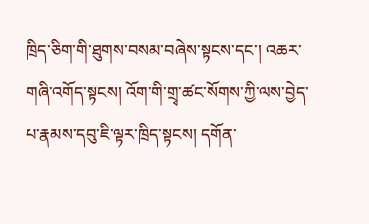ཁྲིད་ཅིག་གི་ཐུགས་བསམ་བཞེས་སྟངས་དང་། འཆར་གཞི་འགོད་སྟངས། འོག་གི་གྲྭ་ཚང་སོགས་ཀྱི་ལས་བྱེད་པ་རྣམས་དབུ་ཇི་ལྟར་ཁྲིད་སྟངས། དགོན་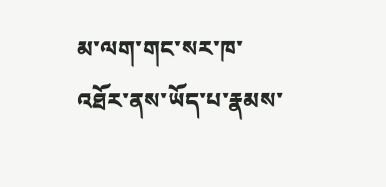མ་ལག་གང་སར་ཁ་འཐོར་ནས་ཡོད་པ་རྣམས་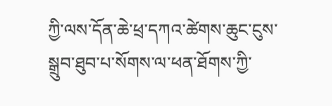ཀྱི་ལས་དོན་ཆེ་ཕྲ་དཀའ་ཚེགས་ཆུང་ངུས་སྒྲུབ་ཐུབ་པ་སོགས་ལ་ཕན་ཐོགས་ཀྱི་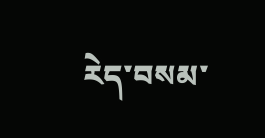རེད་བསམ་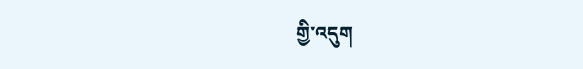གྱི་འདུག